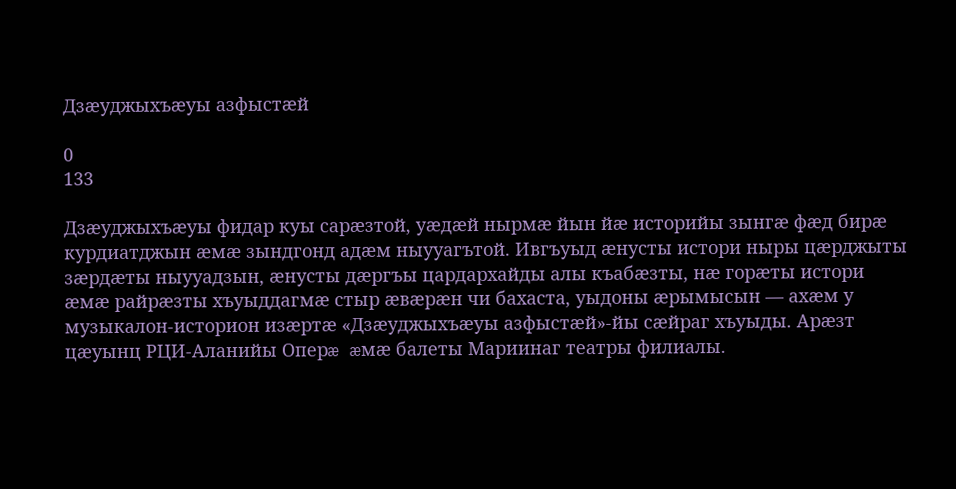Дзæуджыхъæуы азфыстæй

0
133

Дзæуджыхъæуы фидар куы сарæзтой, уæдæй нырмæ йын йæ историйы зынгæ фæд бирæ курдиатджын æмæ зындгонд адæм ныууагътой. Ивгъуыд æнусты истори ныры цæрджыты зæрдæты ныууадзын, æнусты дæргъы цардархайды алы къабæзты, нæ горæты истори æмæ райрæзты хъуыддагмæ стыр æвæрæн чи бахаста, уыдоны æрымысын — ахæм у музыкалон-историон изæртæ «Дзæуджыхъæуы азфыстæй»-йы сæйраг хъуыды. Арæзт цæуынц РЦИ-Аланийы Оперæ æмæ балеты Мариинаг театры филиалы.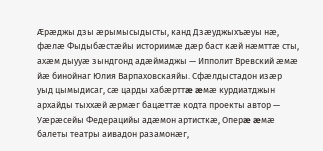Æрæджы дзы æрымысыдысты, канд Дзæуджыхъæуы нæ, фæлæ Фыдыбæстæйы историимæ дæр баст кæй нæмттæ сты, ахæм дыууæ зындгонд адæймаджы — Ипполит Вревский æмæ йæ бинойнаг Юлия Варпаховскаяйы. Сфæлдыстадон изæр уыд цымыдисаг, сæ царды хабæрттæ æмæ курдиатджын архайды тыххæй æрмæг бацæттæ кодта проекты автор — Уæрæсейы Федерацийы адæмон артисткæ, Оперæ æмæ балеты театры аивадон разамонæг,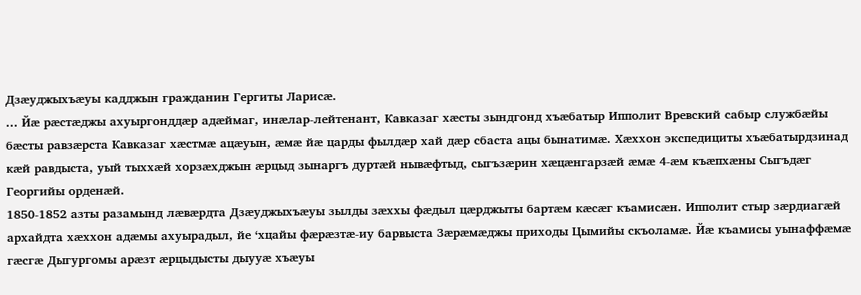Дзæуджыхъæуы кадджын гражданин Гергиты Ларисæ.
… Йæ рæстæджы ахуыргонддæр адæймаг, инæлар-лейтенант, Кавказаг хæсты зындгонд хъæбатыр Ипполит Вревский сабыр службæйы бæсты равзæрста Кавказаг хæстмæ ацæуын, æмæ йæ царды фылдæр хай дæр сбаста ацы бынатимæ. Хæххон экспедициты хъæбатырдзинад кæй равдыста, уый тыххæй хорзæхджын æрцыд зынаргъ дуртæй нывæфтыд, сыгъзæрин хæцæнгарзæй æмæ 4-æм къæпхæны Сыгъдæг Георгийы орденæй.
1850-1852 азты разамынд лæвæрдта Дзæуджыхъæуы зылды зæххы фæдыл цæрджыты бартæм кæсæг къамисæн. Ипполит стыр зæрдиагæй архайдта хæххон адæмы ахуырадыл, йе ‘хцайы фæрæзтæ-иу барвыста Зæрæмæджы приходы Цымийы скъоламæ. Йæ къамисы уынаффæмæ гæсгæ Дыгургомы арæзт æрцыдысты дыууæ хъæуы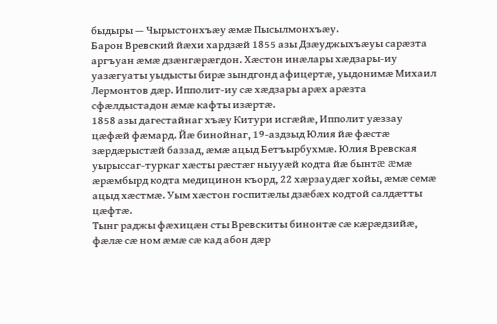быдыры — Чырыстонхъæу æмæ Пысылмонхъæу.
Барон Вревский йæхи хардзæй 1855 азы Дзæуджыхъæуы сарæзта аргъуан æмæ дзæнгæрæгдон. Хæстон инæлары хæдзары-иу уазæгуаты уыдысты бирæ зындгонд афицертæ, уыдонимæ Михаил Лермонтов дæр. Ипполит-иу сæ хæдзары арæх арæзта сфæлдыстадон æмæ кафты изæртæ.
1858 азы дагестайнаг хъæу Китури исгæйæ, Ипполит уæззау цæфæй фæмард. Йæ бинойнаг, 19-аздзыд Юлия йæ фæстæ зæрдæрыстæй баззад, æмæ ацыд Бетъырбухмæ. Юлия Вревская уырыссаг-туркаг хæсты рæстæг ныууæй кодта йæ бынтæ æмæ æрæмбырд кодта медицинон къорд, 22 хæрзаудæг хойы, æмæ семæ ацыд хæстмæ. Уым хæстон госпитæлы дзæбæх кодтой салдæтты цæфтæ.
Тынг раджы фæхицæн сты Вревскиты бинонтæ сæ кæрæдзийæ, фæлæ сæ ном æмæ сæ кад абон дæр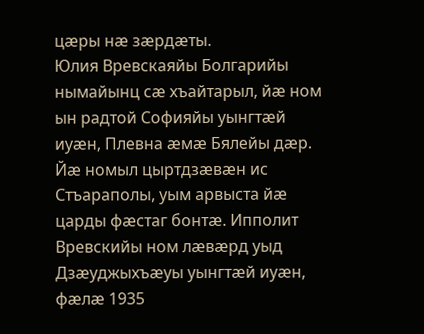цæры нæ зæрдæты.
Юлия Вревскаяйы Болгарийы нымайынц сæ хъайтарыл, йæ ном ын радтой Софияйы уынгтæй иуæн, Плевна æмæ Бялейы дæр. Йæ номыл цыртдзæвæн ис Стъараполы, уым арвыста йæ царды фæстаг бонтæ. Ипполит Вревскийы ном лæвæрд уыд Дзæуджыхъæуы уынгтæй иуæн, фæлæ 1935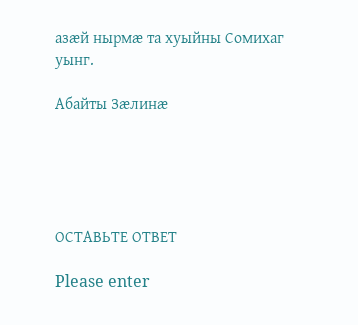азæй нырмæ та хуыйны Сомихаг уынг.

Абайты Зæлинæ





ОСТАВЬТЕ ОТВЕТ

Please enter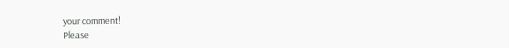your comment!
Please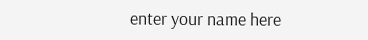enter your name here